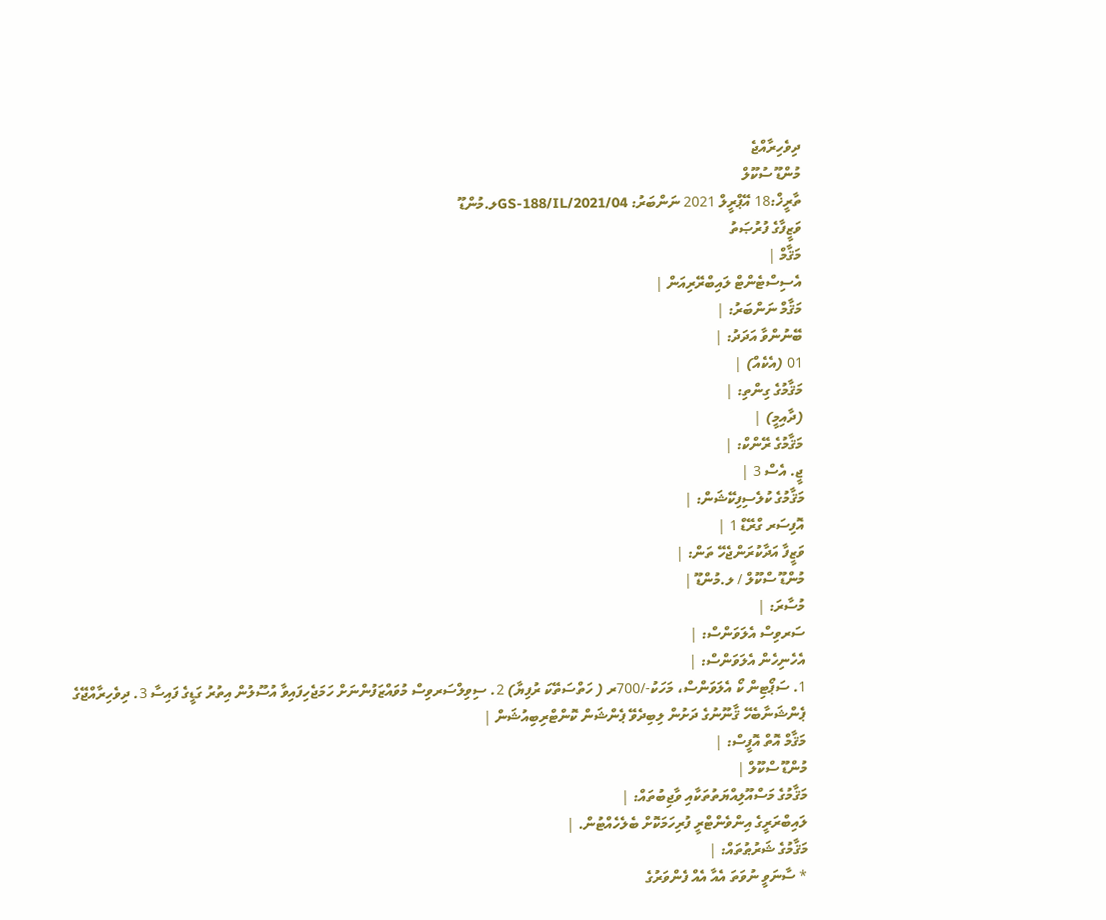ދިވެހިރާއްޖެ
މުންޑޫ ސުކޫލް
ތާރީޚް:18 އޭޕްރީލް 2021 ނަންބަރު: GS-188/IL/2021/04ލ.މުންޑޫ
ވަޒީފާގެ ފުރުޞަތު
މަޤާމް |
އެސިސްޓެންޓް ލައިބްރޭރިއަން |
މަޤާމް ނަންބަރު: |
ބޭނުންވާ އަދަދު: |
01 (އެކެއް) |
މަޤާމުގެ ގިންތި: |
(ދާއިމީ) |
މަޤާމުގެ ރޭންކް: |
ޖީ. އެސް 3 |
މަޤާމުގެ ކުލެސިފިކޭޝަން: |
އޮފިސަރ ގްރޭޑް 1 |
ވަޒީފާ އަދާކުރަންޖެހޭ ތަން: |
މުންޑޫ ސްކޫލް / ލ.މުންޑޫ |
މުސާރަ: |
ސަރވިސް އެލަވަންސް: |
އެހެނިހެން އެލަވަންސް: |
1. ސަޕޯޓިން ކޯ އެލަވަންސް، މަހަކު-/700ރ ( ހަތްސަތޭކަ ރުފިޔާ) 2. ސިވިލްސަރވިސް މުވައްޒަފުންނަށް ހަމަޖެހިފައިވާ އުސޫލުން އިތުރު ގަޑީގެ ފައިސާ 3. ދިވެހިރާއްޖޭގެ ޕެންޝަނާބެހޭ ޤާނޫނުގެ ދަށުން ލިބިދެވޭ ޕެންޝަން ކޮންޓްރިބިއުޝަން |
މަޤާމް އޮތް އޮފީސް: |
މުންޑޫ ސްކޫލް |
މަޤާމުގެ މަސްއޫލިއްޔަތުތަކާއި ވާޖިބުތައް: |
ލައިބްރަރީގެ އިންވެންޓްރީ ފުރިހަމަކޮށް ބެލެހެއްޓުން. |
މަޤާމުގެ ޝަރުޠުތައް: |
* ސާނަވީ ނުވަތަ އެއާ އެއް ފެންވަރުގެ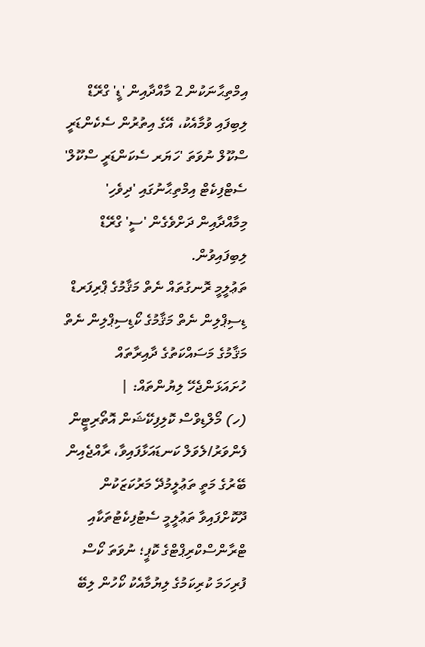އިމްތިޙާނަކުން 2 މާއްދާއިން 'ޑީ' ގްރޭޑް ލިބިފައި ވުމާއެކު، އޭގެ އިތުރުން ސެކެންޑަރީ ސްކޫލް ނުވަތަ 'ހަޔަރ ސެކަންޑަރީ ސްކޫލް' ސެޓްފިކެޓް އިމްތިޙާނުގައި 'ދިވެހި' މިމާއްދާއިން ދަށްވެގެން 'ސީ' ގްރޭޑް ލިބިފައިވުން.
ތަޢުލީމީ ރޮނގުތައް ނެތް މަޤާމުގެ ޕްރިފަރޑް ޑިސިޕްލިން ނެތް މަޤާމުގެ ކޯޑިސިޕްލިން ނެތް މަޤާމުގެ މަސައްކަތުގެ ދާއިރާތައް
ހުށައަޅަންޖެހޭ ލިޔުންތައް: |
(ހ) މޯލްޑިވްސް ކޮލިފިކޭޝަން އޮތޯރިޓީން ފެންވަރު/ލެވަލް ކަނޑައަޅާފައިވާ، ރާއްޖެއިން ބޭރުގެ މަތީ ތަޢުލީމުދޭ މަރުކަޒަކުން ދޫކޮށްފައިވާ ތަޢުލީމީ ސެޓުފިކެޓުތަކާއި ޓްރާންސްކްރިޕްޓްގެ ކޮޕީ؛ ނުވަތަ ކޯސް ފުރިހަމަ ކުރިކަމުގެ ލިޔުމާއެކު ކޯހުން ލިބޭ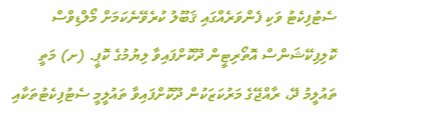ސެޓުފިކެޓު ވަކި ފެންވަރެއްގައި ޤަބޫލު ކުރެވޭނެކަމަށް މޯލްޑިވްސް ކޮލިފިކޭޝަންސް އޮތޯރިޓީން ދޫކޮށްފައިވާ ލިޔުމުގެ ކޮޕީ. (ށ) މަތީ ތައުލީމު ދޭ، ރާއްޖޭގެ މަރުކަޒަކުން ދޫކޮށްފައިވާ ތައުލީމީ ސެޓުފިކެޓުތަކާއި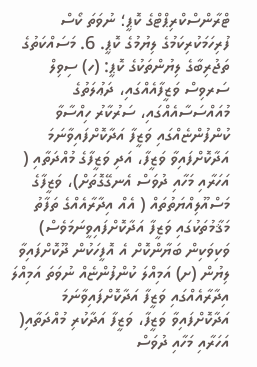ޓްރާންސްކްރިޕްޓްގެ ކޮޕީ؛ ނުވަތަ ކޯސް ފުރިހަމަކުރިކަމުގެ ލިޔުމުގެ ކޮޕީ. 6. މަސައްކަތުގެ ތަޖުރިބާގެ ލިޔުންތަކުގެ ކޮޕީ: (ހ) ސިވިލް ސަރވިސް ވަޒީފާއެއްގައި، ދަޢުލަތުގެ މުއައްސަސާއެއްގައި، ސަރުކާރު ހިއްސާވާ ކުންފުންޏެއްގައި ވަޒީފާ އަދާކޮށްފައިވާނަމަ އަދާކޮށްފައިވާ ވަޒީފާ، އަދި ވަޒީފާގެ މުއްދަތާއި ( އަހަރާއި މަހާއި ދުވަސް އެނގޭގޮތަށް)، ވަޒީފާގެ މަސްއޫލިއްޔަތުތައް ( އެއް އިދާރާއެއްގެ ތަފާތު މަޤާމުތަކުގައި ވަޒީފާ އަދާކޮށްފައިވީނަމަވެސް) ވަކިވަކިން ބަޔާންކޮށް އެ އޮފީހަކުން ދޫކޮށްފައިވާ ލިޔުން (ށ) އަމިއްލަ ކުންފުންޏެއް ނުވަތަ އަމިއްލަ އިދާރާއެއްގައި ވަޒީފާ އަދާކޮށްފައިވާނަމަ އަދާކޮށްފައިވާ ވަޒީފާ، ވަޒީފާ އަދާކުރި މުއްދަތާއި( އަހަރާއި މަހާއި ދުވަސް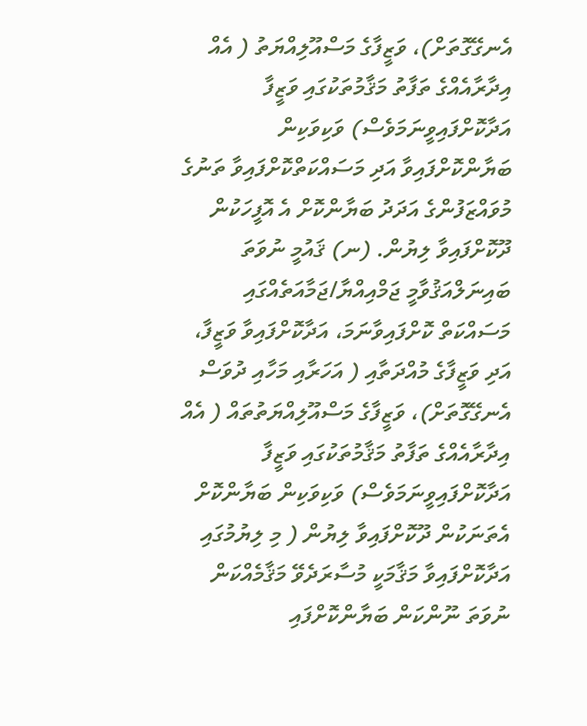އެނގޭގޮތަށް)، ވަޒީފާގެ މަސްއޫލިއްޔަތު ( އެއް އިދާރާއެއްގެ ތަފާތު މަޤާމުތަކުގައި ވަޒީފާ އަދާކޮށްފައިވީނަމަވެސް) ވަކިވަކިން ބަޔާންކޮށްފައިވާ އަދި މަސައްކަތްކޮށްފައިވާ ތަނުގެ މުވައްޒަފުންގެ އަދަދު ބަޔާންކޮށް އެ އޮފީހަކުން ދޫކޮށްފައިވާ ލިޔުން. (ނ) ޤައުމީ ނުވަތަ ބައިނަލްއަޤުވާމީ ޖަމްއިއްޔާ/ޖަމާއަތެއްގައި މަސައްކަތް ކޮށްފައިވާނަމަ، އަދާކޮށްފައިވާ ވަޒީފާ، އަދި ވަޒީފާގެ މުއްދަތާއި ( އަހަރާއި މަހާއި ދުވަސް އެނގޭގޮތަށް)، ވަޒީފާގެ މަސްއޫލިއްޔަތުތައް ( އެއް އިދާރާއެއްގެ ތަފާތު މަޤާމުތަކުގައި ވަޒީފާ އަދާކޮށްފައިވީނަމަވެސް) ވަކިވަކިން ބަޔާންކޮށް އެތަނަކުން ދޫކޮށްފައިވާ ލިޔުން ( މި ލިޔުމުގައި އަދާކޮށްފައިވާ މަޤާމަކީ މުސާރަދެވޭ މަޤާމެއްކަން ނުވަތަ ނޫންކަން ބަޔާންކޮށްފައި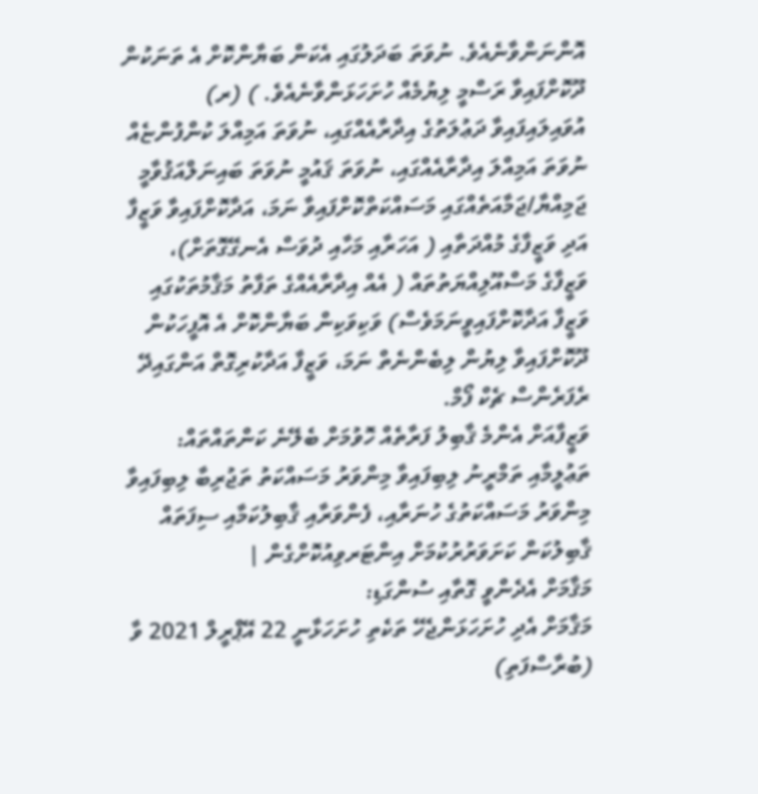އޮންނަންވާނެއެވެ. ނުވަތަ ބަދަލުގައި އެކަން ބަޔާންކޮށް އެ ތަނަކުން ދޫކޮށްފައިވާ ރަސްމީ ލިޔުމެއް ހުށަހަޅަންވާނެއެވެ. ) (ރ) އުވައިލައިފައިވާ ދަޢުލަތުގެ އިދާރާއެއްގައި، ނުވަތަ އަމިއްލަ ކުންފުންޏެއް ނުވަތަ އަމިއްލަ އިދާރާއެއްގައި، ނުވަތަ ޤައުމީ ނުވަތަ ބައިނަލްއަޤުވާމީ ޖަމިއްޔާ/ޖަމާއަތެއްގައި މަސައްކަތްކޮށްފައިވާ ނަމަ، އަދާކޮށްފައިވާ ވަޒީފާ އަދި ވަޒީފާގެ މުއްދަތާއި ( އަހަރާއި މަހާއި ދުވަސް އެނގޭގޮތަށް)، ވަޒީފާގެ މަސްއޫލިއްޔަތުތައް ( އެއް އިދާރާއެއްގެ ތަފާތު މަޤާމުތަކުގައި ވަޒީފާ އަދާކޮށްފައިވީނަމަވެސް) ވަކިވަކިން ބަޔާންކޮށް އެ އޮފީހަކުން ދޫކޮށްފައިވާ ލިޔުން ލިބެންނެތް ނަމަ، ވަޒީފާ އަދާކުރިގޮތް އަންގައިދޭ ރެފަރެންސް ޗެކް ފޯމް.
ވަޒީފާއަށް އެންމެ ޤާބިލު ފަރާތެއް ހޮވުމަށް ބެލޭނެ ކަންތައްތައް:
ތަޢުލީމާއި ތަމްރީނު ލިބިފައިވާ މިންވަރު މަސައްކަތު ތަޖުރިބާ ލިބިފައިވާ މިންވަރު މަސައްކަތުގެ ހުނަރާއި، ފެންވަރާއި ޤާބިލުކަމާއި ސިފަތައް ޤާބިލުކަން ކަށަވަރުރުކުމަށް އިންޓަރވިއުކޮށްގެން |
މަޤާމަށް އެދެންވީ ގޮތާއި ސުންގަޑި:
މަޤާމަށް އެދި ހުށަހަޅަންޖެހޭ ތަކެތި ހުށަހަޅާނީ 22 އޭޕްރީލް 2021 ވާ (ބުރާސްފަތި)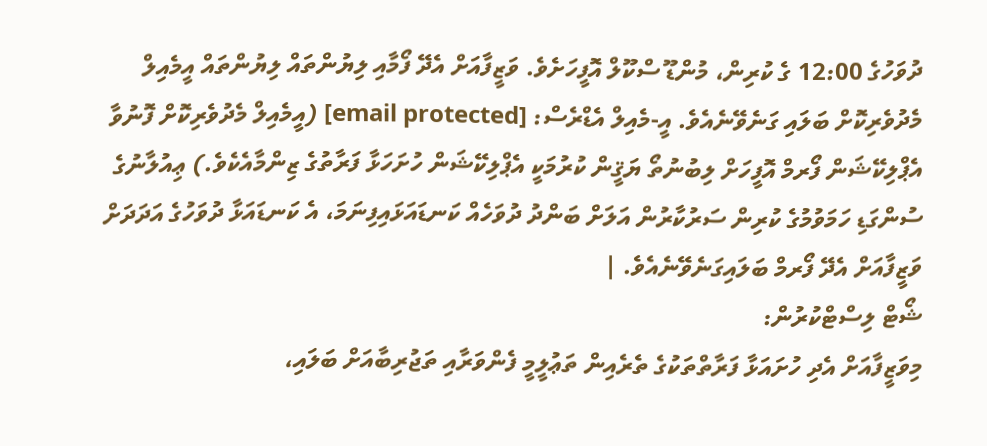ދުވަހުގެ 12:00 ގެ ކުރިން، މުންޑޫ ސްކޫލް އޮފީހަށެވެ. ވަޒީފާއަށް އެދޭ ފޯމާއި ލިޔުންތައް ލިޔުންތައް އީމެއިލް މެދުވެރިކޮށް ބަލައި ގަނެވޭނެއެވެ. އީ-މެއިލް އެޑްރެސް: [email protected] (އީމެއިލް މެދުވެރިކޮށް ފޮނުވާ އެޕްލިކޭޝަން ފޯރމް އޮފީހަށް ލިބުނުތޯ ޔަޤީން ކުރުމަކީ އެޕްލިކޭޝަން ހުށަހަޅާ ފަރާތުގެ ޒިންމާއެކެވެ.) ޢިއުލާނުގެ ސުންގަޑި ހަމަވުމުގެ ކުރިން ސަރުކާރުން އަލަށް ބަންދު ދުވަހެއް ކަނޑައަޅައިފިނަމަ، އެ ކަނޑައަޅާ ދުވަހުގެ އަދަދަށް ވަޒީފާއަށް އެދޭ ފޯރމް ބަލައިގަނެވޭނެއެވެ. |
ޝޯޓް ލިސްޓްކުރުން:
މިވަޒީފާއަށް އެދި ހުށައަޅާ ފަރާތްތަކުގެ ތެރެއިން ތަޢުލީމީ ފެންވަރާއި ތަޖުރިބާއަށް ބަލައި،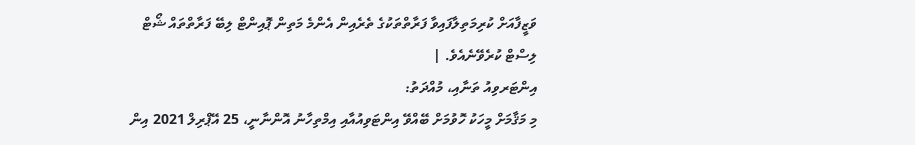ވަޒީފާއަށް ކުރިމަތިލާފައިވާ ފަރާތްތަކުގެ ތެރެއިން އެންމެ މަތިން ޕޮއިންޓް ލިބޭ ފަރާތްތައް ޝޯޓް ލިސްޓް ކުރެވޭނެއެވެ. |
އިންޓަރވިއު ތަނާއި، މުއްދަތު:
މި މަޤާމަށް މީހަކު ހޮވުމަށް ބޭއްވޭ އިންޓަވިއުއާއި އިމްތިހާނު އޮންނާނީ، 25 އޭޕްރިލް 2021 އިން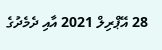28 އޭޕްރިލް 2021 އާއި ދެމެދުގެ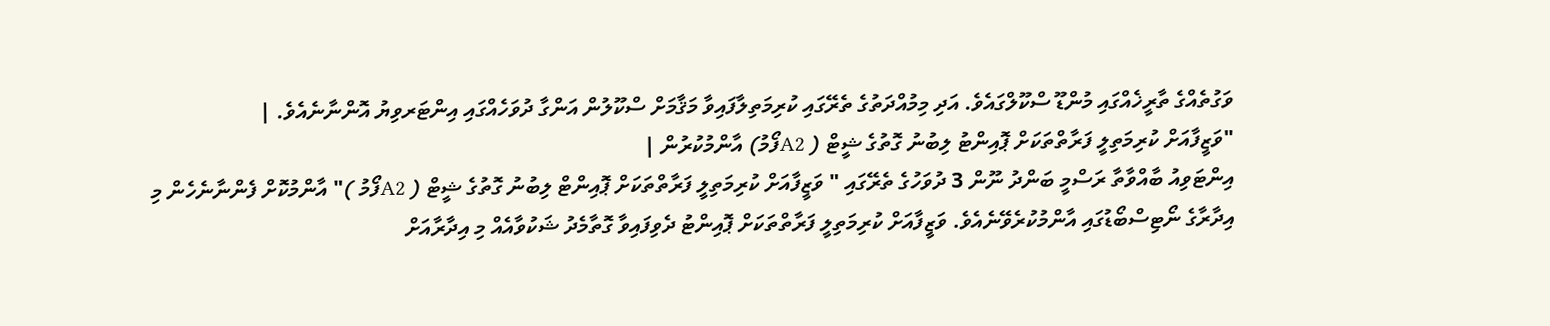ވަގުތެއްގެ ތާރީޚެއްގައި މުންޑޫ ސްކޫލްގައެވެ. އަދި މިމުއްދަތުގެ ތެރޭގައި ކުރިމަތިލާފައިވާ މަޤާމަށް ސްކޫލުން އަންގާ ދުވަހެއްގައި އިންޓަރވިޔު އޮންނާނެއެވެ. |
"ވަޒީފާއަށް ކުރިމަތިލީ ފަރާތްތަކަށް ޕޮއިންޓު ލިބުނު ގޮތުގެ ޝީޓް ( A2ފޯމު) އާންމުކުރުން |
އިންޓަވިއު ބާއްވާތާ ރަސްމީ ބަންދު ނޫން 3 ދުވަހުގެ ތެރޭގައި " ވަޒީފާއަށް ކުރިމަތިލީ ފަރާތްތަކަށް ޕޮއިންޓް ލިބުނު ގޮތުގެ ޝީޓް ( A2ފޯމު )" އާންމުކޮށް ފެންނާނެހެން މި އިދާރާގެ ނޯޓިސްބޯޑުގައި އާންމުކުރެވޭނެއެވެ. ވަޒީފާއަށް ކުރިމަތިލީ ފަރާތްތަކަށް ޕޮއިންޓު ދެވިފައިވާ ގޮތާމެދު ޝަކުވާއެއް މި އިދާރާއަށް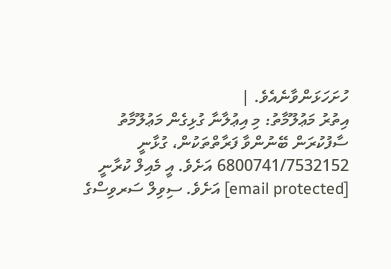ހުށަހަޅަންވާނެއެވެ. |
އިތުރު މަޢުލޫމާތު: މި އިޢުލާނާ ގުޅިގެން މަޢުލޫމާތު ސާފުކުރަން ބޭނުންވާ ފަރާތްތަކުން، ގުޅާނީ 6800741/7532152 އަށެވެ. އީ މެއިލް ކުރާނީ [email protected] އަށެވެ. ސިވިލް ސަރވިސްގެ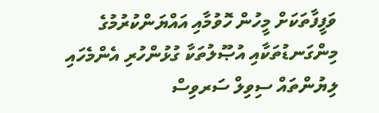ވަފީފާތަކަށް މީހުން ހޮވުމާއި އައްޔަންކުރުމުގެ މިންގަނޑުތަކާއި އުޞޫލުތަކާ ގުޅުންހުރި އެންމެހައި ލިޔުންތައް ސިވިލް ސަރވިސް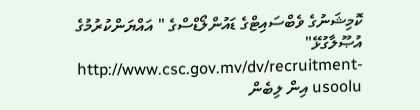ކޮމިޝަނުގެ ވެބްސައިޓްގެ ޑައުންލޯޑްސްގެ " އައްޔަންކުރުމުގެ އުޞޫލާގުޅޭ" http://www.csc.gov.mv/dv/recruitment-usoolu އިން ލިބެން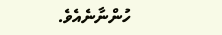ހުންނާނެއެވެ.